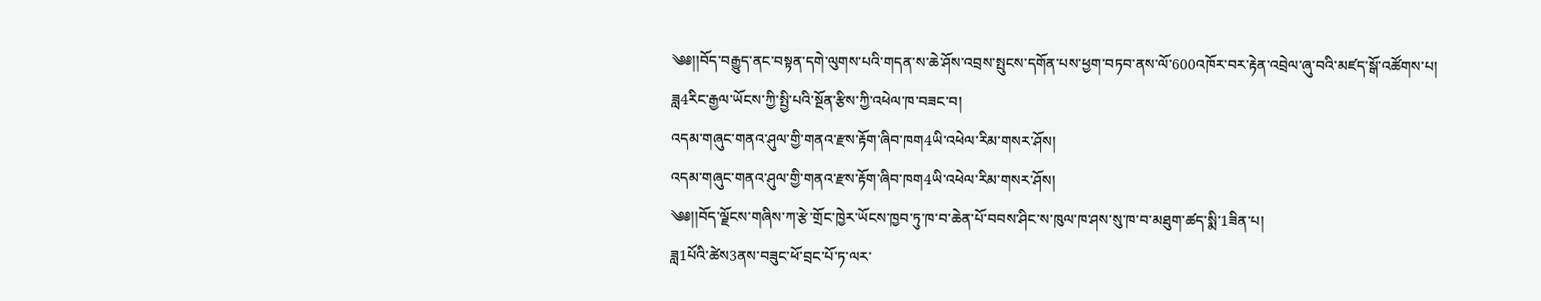༄༅།།བོད་བརྒྱུད་ནང་བསྟན་དགེ་ལུགས་པའི་གདན་ས་ཆེ་ཤོས་འབྲས་སྤུངས་དགོན་པས་ཕྱག་བཏབ་ནས་ལོ་600འཁོར་བར་རྟེན་འབྲེལ་ཞུ་བའི་མཛད་སྒོ་འཚོགས་པ།
ཟླ4རིང་རྒྱལ་ཡོངས་ཀྱི་སྤྱི་པའི་སྔོན་རྩིས་ཀྱི་འཕེལ་ཁ་བཟང་བ།
འདམ་གཞུང་གནའ་ཤུལ་གྱི་གནའ་རྫས་རྟོག་ཞིབ་ཁག4ཡི་འཕེལ་རིམ་གསར་ཤོས།
འདམ་གཞུང་གནའ་ཤུལ་གྱི་གནའ་རྫས་རྟོག་ཞིབ་ཁག4ཡི་འཕེལ་རིམ་གསར་ཤོས།
༄༅།།བོད་ལྗོངས་གཞིས་ཀ་རྩེ་གྲོང་ཁྱེར་ཡོངས་ཁྱབ་ཏུ་ཁ་བ་ཆེན་པོ་བབས་ཤིང་ས་ཁུལ་ཁ་ཤས་སུ་ཁ་བ་མཐུག་ཚད་སྨི་1ཟིན་པ།
ཟླ1པོའི་ཚེས3ནས་བཟུང་ཕོ་བྲང་པོ་ཏ་ལར་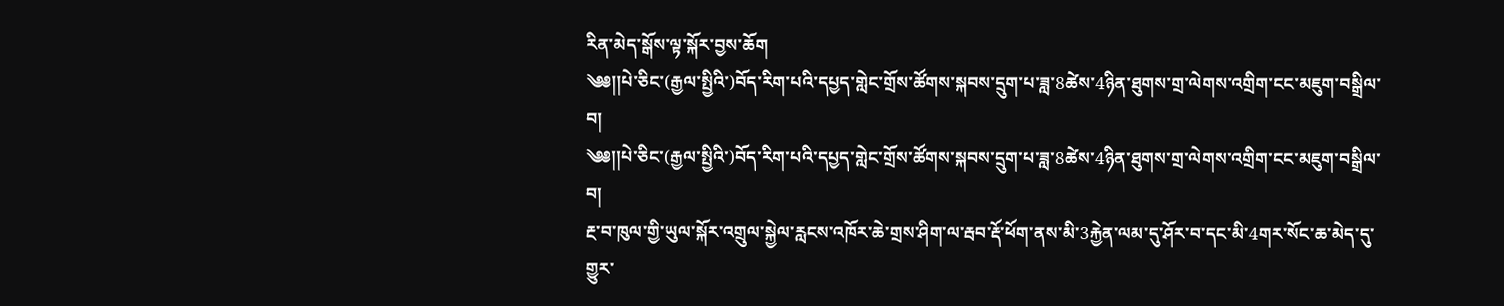རིན་མེད་སྒོས་ལྟ་སྐོར་བྱས་ཆོག
༄༅།།པེ་ཅིང་(རྒྱལ་སྤྱིའི་)བོད་རིག་པའི་དཔྱད་གླེང་གྲོས་ཚོགས་སྐབས་དྲུག་པ་ཟླ་8ཚེས་4ཉིན་ཐུགས་གྲ་ལེགས་འགྲིག་ངང་མཇུག་བསྒྲིལ་བ།
༄༅།།པེ་ཅིང་(རྒྱལ་སྤྱིའི་)བོད་རིག་པའི་དཔྱད་གླེང་གྲོས་ཚོགས་སྐབས་དྲུག་པ་ཟླ་8ཚེས་4ཉིན་ཐུགས་གྲ་ལེགས་འགྲིག་ངང་མཇུག་བསྒྲིལ་བ།
རྔ་བ་ཁུལ་གྱི་ཡུལ་སྐོར་འགྲུལ་སྐྱེལ་རླངས་འཁོར་ཆེ་གྲས་ཤིག་ལ་རྦབ་རྡོ་ཕོག་ནས་མི་3རྐྱེན་ལམ་དུ་ཤོར་བ་དང་མི་4གར་སོང་ཆ་མེད་དུ་གྱུར་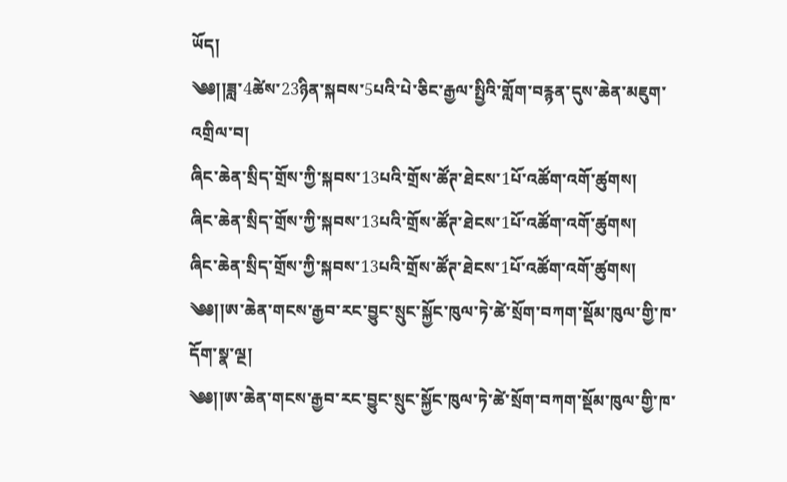ཡོད།
༄༅།།ཟླ་4ཚེས་23ཉིན་སྐབས་5པའི་པེ་ཅིང་རྒྱལ་སྤྱིའི་གློག་བརྙན་དུས་ཆེན་མཇུག་འགྲིལ་བ།
ཞིང་ཆེན་སྲིད་གྲོས་ཀྱི་སྐབས་13པའི་གྲོས་ཚོཊ་ཐེངས་1པོ་འཚོག་འགོ་ཚུགས།
ཞིང་ཆེན་སྲིད་གྲོས་ཀྱི་སྐབས་13པའི་གྲོས་ཚོཊ་ཐེངས་1པོ་འཚོག་འགོ་ཚུགས།
ཞིང་ཆེན་སྲིད་གྲོས་ཀྱི་སྐབས་13པའི་གྲོས་ཚོཊ་ཐེངས་1པོ་འཚོག་འགོ་ཚུགས།
༄༅།།ཨ་ཆེན་གངས་རྒྱབ་རང་བྱུང་སྲུང་སྐྱོང་ཁུལ་ཏེ་ཚེ་སྲོག་བཀག་སྡོམ་ཁུལ་གྱི་ཁ་དོག་སྣ་ལྔ།
༄༅།།ཨ་ཆེན་གངས་རྒྱབ་རང་བྱུང་སྲུང་སྐྱོང་ཁུལ་ཏེ་ཚེ་སྲོག་བཀག་སྡོམ་ཁུལ་གྱི་ཁ་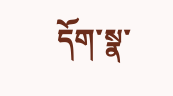དོག་སྣ་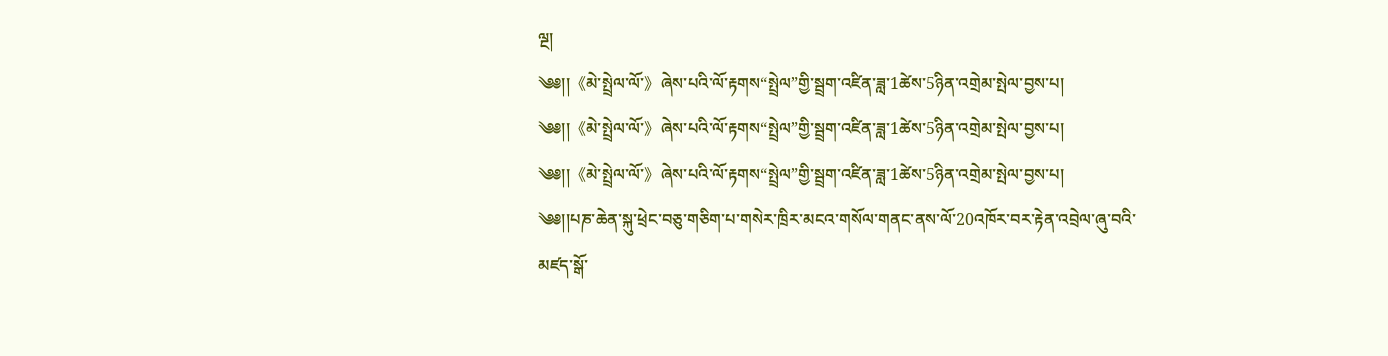ལྔ།
༄༅།།《མེ་སྤྲེལ་ལོ་》ཞེས་པའི་ལོ་རྟགས“སྤྲེལ”གྱི་སྦྲག་འཛིན་ཟླ་1ཚེས་5ཉིན་འགྲེམ་སྤེལ་བྱས་པ།
༄༅།།《མེ་སྤྲེལ་ལོ་》ཞེས་པའི་ལོ་རྟགས“སྤྲེལ”གྱི་སྦྲག་འཛིན་ཟླ་1ཚེས་5ཉིན་འགྲེམ་སྤེལ་བྱས་པ།
༄༅།།《མེ་སྤྲེལ་ལོ་》ཞེས་པའི་ལོ་རྟགས“སྤྲེལ”གྱི་སྦྲག་འཛིན་ཟླ་1ཚེས་5ཉིན་འགྲེམ་སྤེལ་བྱས་པ།
༄༅།།པཎ་ཆེན་སྐུ་ཕྲེང་བཅུ་གཅིག་པ་གསེར་ཁྲིར་མངའ་གསོལ་གནང་ནས་ལོ་20འཁོར་བར་རྟེན་འབྲེལ་ཞུ་བའི་མཛད་སྒོ་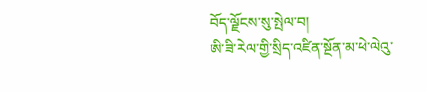བོད་ལྗོངས་སུ་སྤེལ་བ།
ཨི་ཟི་རེལ་གྱི་སྲིད་འཛིན་སྔོན་མ་ཕེ་ལེའུ་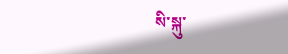སི་སྐུ་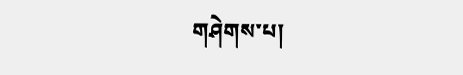གཤེགས་པ།